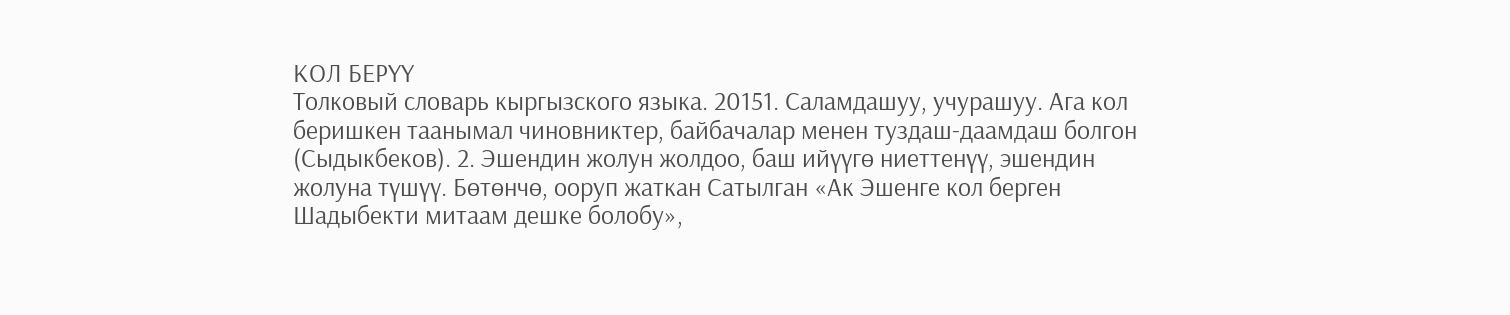КОЛ БЕРҮҮ
Толковый словарь кыргызского языка. 20151. Саламдашуу, учурашуу. Ага кол беришкен таанымал чиновниктер, байбачалар менен туздаш-даамдаш болгон (Сыдыкбеков). 2. Эшендин жолун жолдоо, баш ийүүгө ниеттенүү, эшендин жолуна түшүү. Бөтөнчө, ооруп жаткан Сатылган «Ак Эшенге кол берген Шадыбекти митаам дешке болобу»,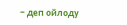– деп ойлоду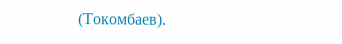(Токомбаев).